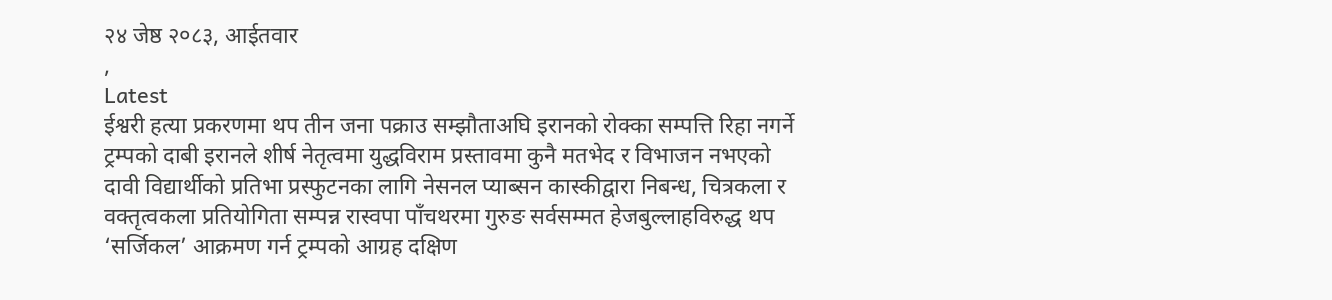२४ जेष्ठ २०८३, आईतवार
,
Latest
ईश्वरी हत्या प्रकरणमा थप तीन जना पक्राउ सम्झौताअघि इरानको रोक्का सम्पत्ति रिहा नगर्ने ट्रम्पको दाबी इरानले शीर्ष नेतृत्वमा युद्धविराम प्रस्तावमा कुनै मतभेद र विभाजन नभएको दावी विद्यार्थीको प्रतिभा प्रस्फुटनका लागि नेसनल प्याब्सन कास्कीद्वारा निबन्ध, चित्रकला र वक्तृत्वकला प्रतियोगिता सम्पन्न रास्वपा पाँचथरमा गुरुङ सर्वसम्मत हेजबुल्लाहविरुद्ध थप ‘सर्जिकल’ आक्रमण गर्न ट्रम्पको आग्रह दक्षिण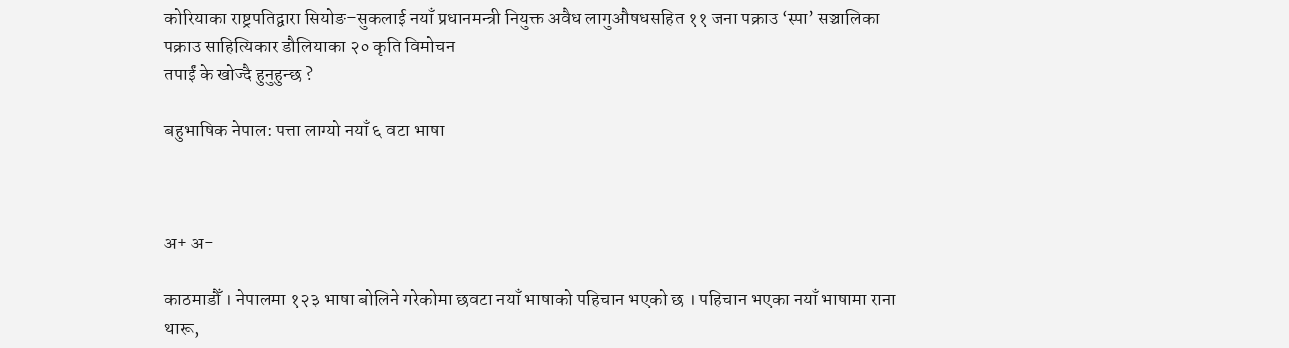कोरियाका राष्ट्रपतिद्वारा सियोङ–सुकलाई नयाँ प्रधानमन्त्री नियुक्त अवैध लागुऔषधसहित ११ जना पक्राउ ‘स्पा’ सञ्चालिका पक्राउ साहित्यिकार डौलियाका २० कृति विमोचन
तपाईं के खोज्दै हुनुहुन्छ ?

बहुभाषिक नेपाल: पत्ता लाग्यो नयाँ ६ वटा भाषा



अ+ अ-

काठमाडौँ । नेपालमा १२३ भाषा बोलिने गरेकोमा छवटा नयाँ भाषाको पहिचान भएको छ । पहिचान भएका नयाँ भाषामा राना थारू,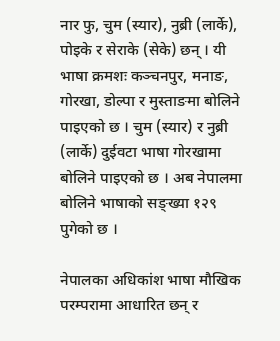नार फु, चुम (स्यार), नुब्री (लार्के), पोइके र सेराके (सेके) छन् । यी भाषा क्रमशः कञ्चनपुर, मनाङ, गोरखा, डोल्पा र मुस्ताङमा बोलिने पाइएको छ । चुम (स्यार) र नुब्री (लार्के) दुईवटा भाषा गोरखामा बोलिने पाइएको छ । अब नेपालमा बोलिने भाषाको सङ्ख्या १२९ पुगेको छ ।

नेपालका अधिकांश भाषा मौखिक परम्परामा आधारित छन् र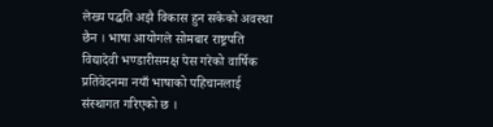लेख्य पद्धति अझै विकास हुन सकेको अवस्था छैन । भाषा आयोगले सोमबार राष्ट्रपति विद्यादेवी भण्डारीसमक्ष पेस गरेको वार्षिक प्रतिवेदनमा नयाँ भाषाको पहिचानलाई संस्थागत गरिएको छ ।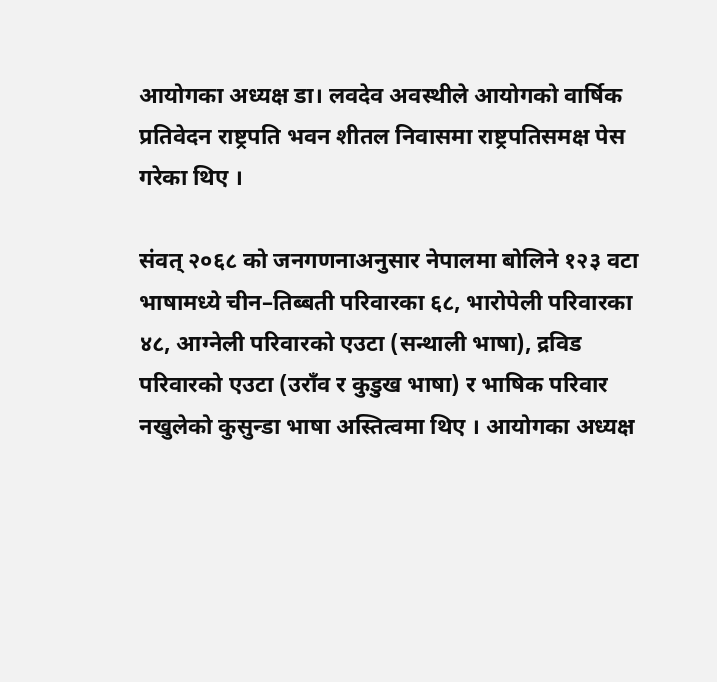आयोगका अध्यक्ष डा। लवदेव अवस्थीले आयोगको वार्षिक प्रतिवेदन राष्ट्रपति भवन शीतल निवासमा राष्ट्रपतिसमक्ष पेस गरेका थिए ।

संवत् २०६८ को जनगणनाअनुसार नेपालमा बोलिने १२३ वटा भाषामध्ये चीन–तिब्बती परिवारका ६८, भारोपेली परिवारका ४८, आग्नेली परिवारको एउटा (सन्थाली भाषा), द्रविड परिवारको एउटा (उराँव र कुडुख भाषा) र भाषिक परिवार नखुलेको कुसुन्डा भाषा अस्तित्वमा थिए । आयोगका अध्यक्ष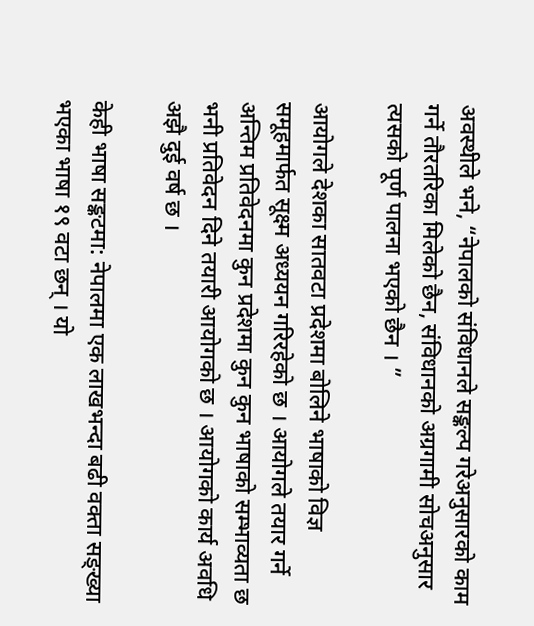अवस्थीले भने, “नेपालको संविधानले सङ्कल्प गरेअनुसारको काम गर्ने तौरतरिका मिलेको छैन, संविधानको अग्रगामी सोचअनुसार त्यसको पूर्ण पालना भएको छैन । ”

आयोगले देशका सातवटा प्रदेशमा बोलिने भाषाको विज्ञ समूहमार्फत सूक्ष्म अध्ययन गरिरहेको छ । आयोगले तयार गर्ने अन्तिम प्रतिवेदनमा कुन प्रदेशमा कुन कुन भाषाको सम्भाव्यता छ भनी प्रतिवेदन दिने तयारी आयोगको छ । आयोगको कार्य अवधि अझै दुई वर्ष छ ।

केही भाषा सङ्कटमा: नेपालमा एक लाखभन्दा बढी वक्ता सङ्ख्या भएका भाषा १९ वटा छन् । यो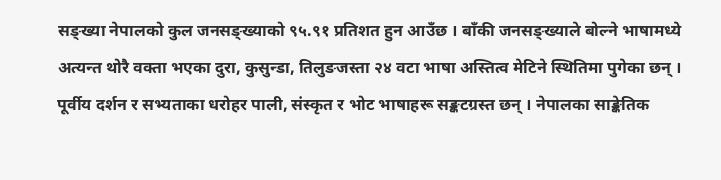सङ्ख्या नेपालको कुल जनसङ्ख्याको ९५.९१ प्रतिशत हुन आउँछ । बाँकी जनसङ्ख्याले बोल्ने भाषामध्ये अत्यन्त थोरै वक्ता भएका दुरा, कुसुन्डा, तिलुङजस्ता २४ वटा भाषा अस्तित्व मेटिने स्थितिमा पुगेका छन् । पूर्वीय दर्शन र सभ्यताका धरोहर पाली, संस्कृत र भोट भाषाहरू सङ्कटग्रस्त छन् । नेपालका साङ्केतिक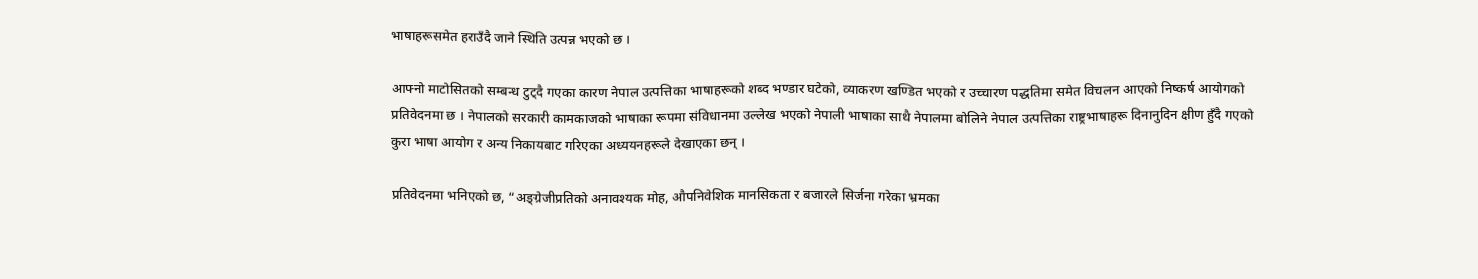भाषाहरूसमेत हराउँदै जाने स्थिति उत्पन्न भएको छ ।

आफ्नो माटोसितको सम्बन्ध टुट्दै गएका कारण नेपाल उत्पत्तिका भाषाहरूको शब्द भण्डार घटेको, व्याकरण खण्डित भएको र उच्चारण पद्धतिमा समेत विचलन आएको निष्कर्ष आयोगको प्रतिवेदनमा छ । नेपालको सरकारी कामकाजको भाषाका रूपमा संविधानमा उल्लेख भएको नेपाली भाषाका साथै नेपालमा बोलिने नेपाल उत्पत्तिका राष्ट्रभाषाहरू दिनानुदिन क्षीण हुँदै गएको कुरा भाषा आयोग र अन्य निकायबाट गरिएका अध्ययनहरूले देखाएका छन् ।

प्रतिवेदनमा भनिएको छ, “अङ्ग्रेजीप्रतिको अनावश्यक मोह, औपनिवेशिक मानसिकता र बजारले सिर्जना गरेका भ्रमका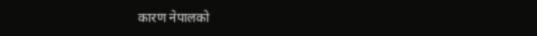कारण नेपालको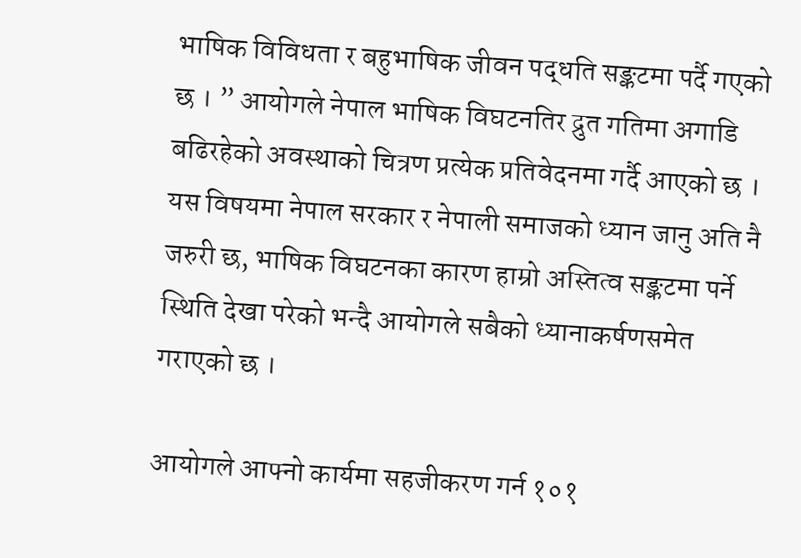भाषिक विविधता र बहुभाषिक जीवन पद्धति सङ्कटमा पर्दै गएको छ । ” आयोगले नेपाल भाषिक विघटनतिर द्रुत गतिमा अगाडि बढिरहेको अवस्थाको चित्रण प्रत्येक प्रतिवेदनमा गर्दै आएको छ । यस विषयमा नेपाल सरकार र नेपाली समाजको ध्यान जानु अति नै जरुरी छ, भाषिक विघटनका कारण हाम्रो अस्तित्व सङ्कटमा पर्ने स्थिति देखा परेको भन्दै आयोगले सबैको ध्यानाकर्षणसमेत गराएको छ ।

आयोगले आफ्नो कार्यमा सहजीकरण गर्न १०१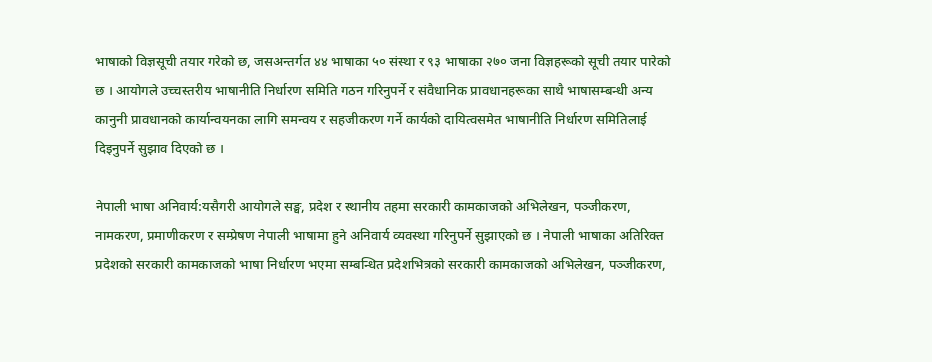भाषाको विज्ञसूची तयार गरेको छ, जसअन्तर्गत ४४ भाषाका ५० संस्था र ९३ भाषाका २७० जना विज्ञहरूको सूची तयार पारेको छ । आयोगले उच्चस्तरीय भाषानीति निर्धारण समिति गठन गरिनुपर्ने र संवैधानिक प्रावधानहरूका साथै भाषासम्बन्धी अन्य कानुनी प्रावधानको कार्यान्वयनका लागि समन्वय र सहजीकरण गर्ने कार्यको दायित्वसमेत भाषानीति निर्धारण समितिलाई दिइनुपर्ने सुझाव दिएको छ ।

नेपाली भाषा अनिवार्य:यसैगरी आयोगले सङ्घ, प्रदेश र स्थानीय तहमा सरकारी कामकाजको अभिलेखन, पञ्जीकरण, नामकरण, प्रमाणीकरण र सम्प्रेषण नेपाली भाषामा हुने अनिवार्य व्यवस्था गरिनुपर्ने सुझाएको छ । नेपाली भाषाका अतिरिक्त प्रदेशको सरकारी कामकाजको भाषा निर्धारण भएमा सम्बन्धित प्रदेशभित्रको सरकारी कामकाजको अभिलेखन, पञ्जीकरण,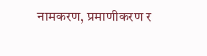नामकरण, प्रमाणीकरण र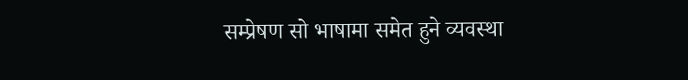सम्प्रेषण सो भाषामा समेत हुने व्यवस्था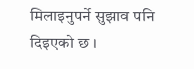मिलाइनुपर्ने सुझाव पनि दिइएको छ ।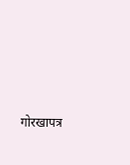गोरखापत्र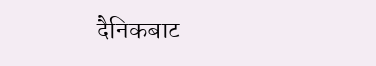दैनिकबाट